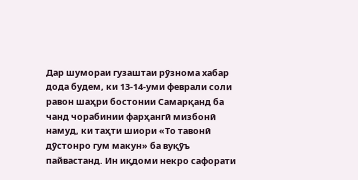Дар шумораи гузаштаи рӯзнома хабар дода будем, ки 13-14-уми феврали соли равон шаҳри бостонии Самарқанд ба чанд чорабинии фарҳангӣ мизбонӣ намуд, ки таҳти шиори «То тавонӣ дӯстонро гум макун» ба вуқӯъ пайвастанд. Ин иқдоми некро сафорати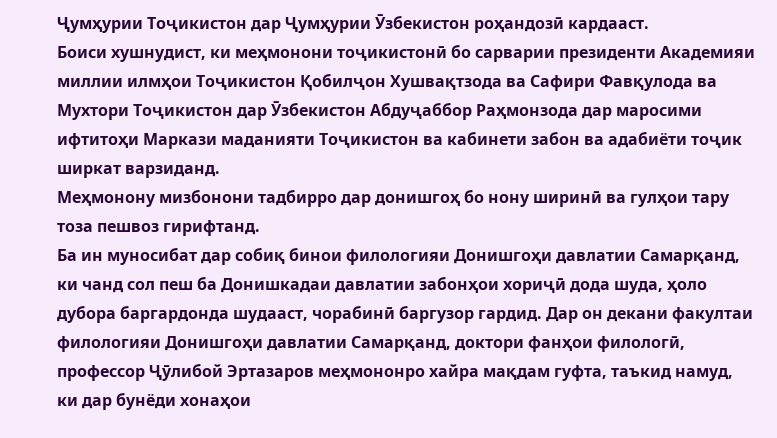Ҷумҳурии Тоҷикистон дар Ҷумҳурии Ӯзбекистон роҳандозӣ кардааст.
Боиси хушнудист, ки меҳмонони тоҷикистонӣ бо сарварии президенти Академияи миллии илмҳои Тоҷикистон Қобилҷон Хушвақтзода ва Сафири Фавқулода ва Мухтори Тоҷикистон дар Ӯзбекистон Абдуҷаббор Раҳмонзода дар маросими ифтитоҳи Маркази маданияти Тоҷикистон ва кабинети забон ва адабиёти тоҷик ширкат варзиданд.
Меҳмонону мизбонони тадбирро дар донишгоҳ бо нону ширинӣ ва гулҳои тару тоза пешвоз гирифтанд.
Ба ин муносибат дар собиқ бинои филологияи Донишгоҳи давлатии Самарқанд, ки чанд сол пеш ба Донишкадаи давлатии забонҳои хориҷӣ дода шуда, ҳоло дубора баргардонда шудааст, чорабинӣ баргузор гардид. Дар он декани факултаи филологияи Донишгоҳи давлатии Самарқанд, доктори фанҳои филологӣ, профессор Ҷӯлибой Эртазаров меҳмононро хайра мақдам гуфта, таъкид намуд, ки дар бунёди хонаҳои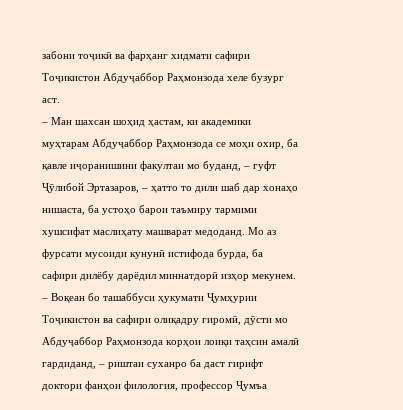забони тоҷикӣ ва фарҳанг хидмати сафири Тоҷикистон Абдуҷаббор Раҳмонзода хеле бузург аст.
– Ман шахсан шоҳид ҳастам, ки академики муҳтарам Абдуҷаббор Раҳмонзода се моҳи охир, ба қавле иҷоранишини факултаи мо буданд, – гуфт Ҷӯлибой Эртазаров, – ҳатто то дили шаб дар хонаҳо нишаста, ба устоҳо барои таъмиру тармими хушсифат маслиҳату машварат медоданд. Мо аз фурсати мусоиди кунунӣ истифода бурда, ба сафири дилёбу дарёдил миннатдорӣ изҳор мекунем.
– Воқеан бо ташаббуси ҳукумати Ҷумҳурии Тоҷикистон ва сафири олиқадру гиромӣ, дӯсти мо Абдуҷаббор Раҳмонзода корҳои лоиқи таҳсин амалӣ гардиданд, – риштаи суханро ба даст гирифт доктори фанҳои филология, профессор Ҷумъа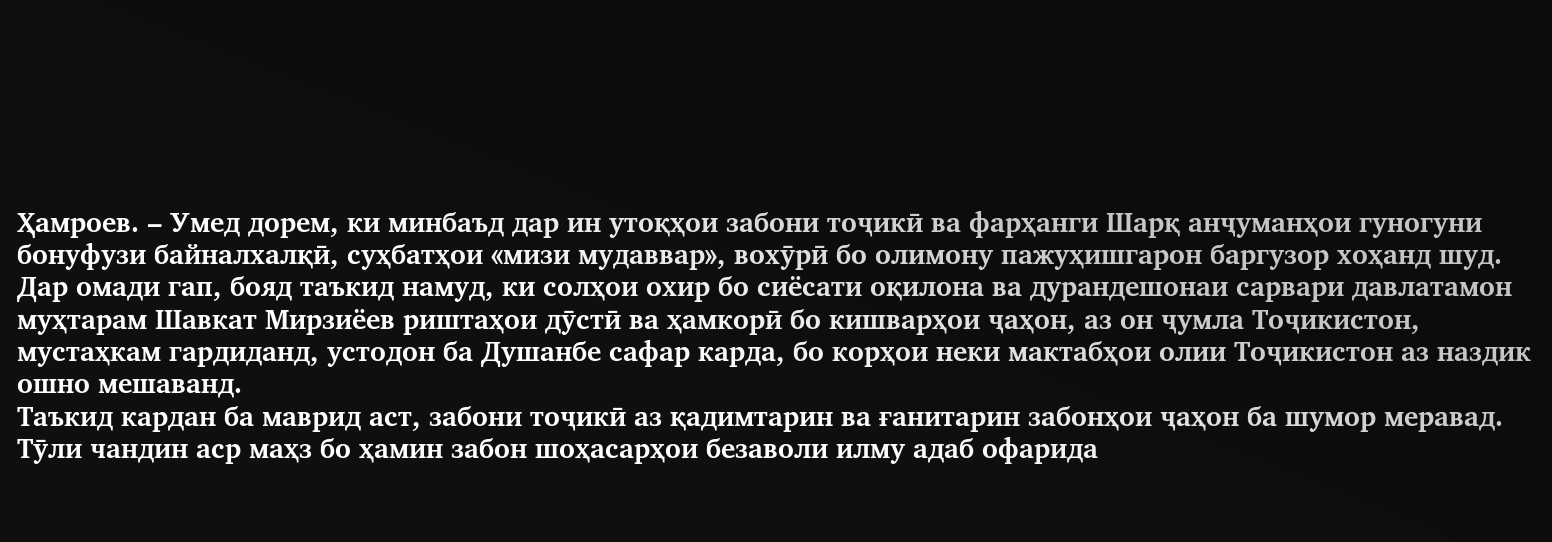Ҳамроев. – Умед дорем, ки минбаъд дар ин утоқҳои забони тоҷикӣ ва фарҳанги Шарқ анҷуманҳои гуногуни бонуфузи байналхалқӣ, суҳбатҳои «мизи мудаввар», вохӯрӣ бо олимону пажуҳишгарон баргузор хоҳанд шуд.
Дар омади гап, бояд таъкид намуд, ки солҳои охир бо сиёсати оқилона ва дурандешонаи сарвари давлатамон муҳтарам Шавкат Мирзиёев риштаҳои дӯстӣ ва ҳамкорӣ бо кишварҳои ҷаҳон, аз он ҷумла Тоҷикистон, мустаҳкам гардиданд, устодон ба Душанбе сафар карда, бо корҳои неки мактабҳои олии Тоҷикистон аз наздик ошно мешаванд.
Таъкид кардан ба маврид аст, забони тоҷикӣ аз қадимтарин ва ғанитарин забонҳои ҷаҳон ба шумор меравад. Тӯли чандин аср маҳз бо ҳамин забон шоҳасарҳои безаволи илму адаб офарида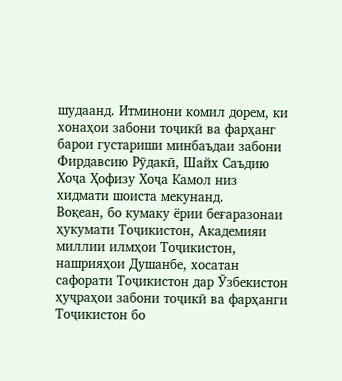шудаанд. Итминони комил дорем, ки хонаҳои забони тоҷикӣ ва фарҳанг барои густариши минбаъдаи забони Фирдавсию Рӯдакӣ, Шайх Саъдию Хоҷа Ҳофизу Хоҷа Камол низ хидмати шоиста мекунанд.
Воқеан, бо кумаку ёрии беғаразонаи ҳукумати Тоҷикистон, Академияи миллии илмҳои Тоҷикистон, нашрияҳои Душанбе, хосатан сафорати Тоҷикистон дар Ӯзбекистон ҳуҷраҳои забони тоҷикӣ ва фарҳанги Тоҷикистон бо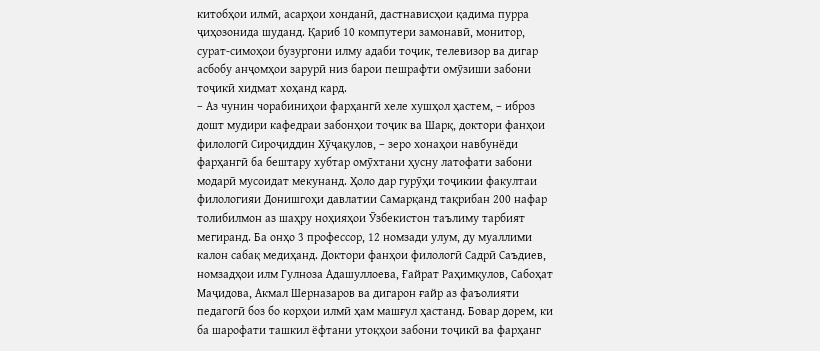китобҳои илмӣ, асарҳои хонданӣ, дастнависҳои қадима пурра ҷиҳозонида шуданд. Қариб 10 компутери замонавӣ, монитор, сурат-симоҳои бузургони илму адаби тоҷик, телевизор ва дигар асбобу анҷомҳои зарурӣ низ барои пешрафти омӯзиши забони тоҷикӣ хидмат хоҳанд кард.
– Аз чунин чорабиниҳои фарҳангӣ хеле хушҳол ҳастем, – иброз дошт мудири кафедраи забонҳои тоҷик ва Шарқ, доктори фанҳои филологӣ Сироҷиддин Хӯҷақулов, – зеро хонаҳои навбунёди фарҳангӣ ба бештару хубтар омӯхтани ҳусну латофати забони модарӣ мусоидат мекунанд. Ҳоло дар гурӯҳи тоҷикии факултаи филологияи Донишгоҳи давлатии Самарқанд тақрибан 200 нафар толибилмон аз шаҳру ноҳияҳои Ӯзбекистон таълиму тарбият мегиранд. Ба онҳо 3 профессор, 12 номзади улум, ду муаллими калон сабақ медиҳанд. Доктори фанҳои филологӣ Садрӣ Саъдиев, номзадҳои илм Гулноза Адашуллоева, Ғайрат Раҳимқулов, Сабоҳат Маҷидова, Акмал Шерназаров ва дигарон ғайр аз фаъолияти педагогӣ боз бо корҳои илмӣ ҳам машғул ҳастанд. Бовар дорем, ки ба шарофати ташкил ёфтани утоқҳои забони тоҷикӣ ва фарҳанг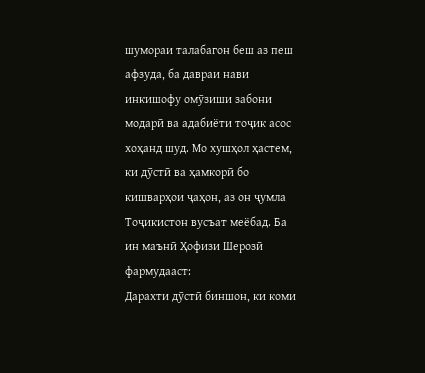шумораи талабагон беш аз пеш афзуда, ба давраи нави инкишофу омӯзиши забони модарӣ ва адабиёти тоҷик асос хоҳанд шуд. Мо хушҳол ҳастем, ки дӯстӣ ва ҳамкорӣ бо кишварҳои ҷаҳон, аз он ҷумла Тоҷикистон вусъат меёбад. Ба ин маънӣ Ҳофизи Шерозӣ фармудааст:
Дарахти дӯстӣ биншон, ки коми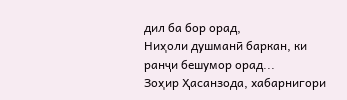дил ба бор орад,
Ниҳоли душманӣ баркан, ки ранҷи бешумор орад...
Зоҳир Ҳасанзода, хабарнигори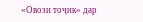«Овози тоҷик» дар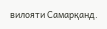вилояти Самарқанд.